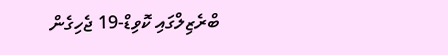ބްރެޒިލްގައި ކޮވިޑް-19 ޖެހިގެން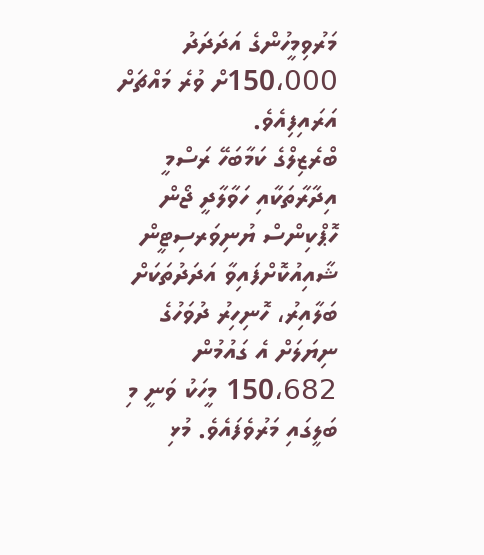މަރުވިމީހުންގެ އަދަދަދު 150،000ށް ވުރެ މައްޗަށް އަރައިފިއެވެ.
ބްރެޒިލްގެ ކަމާބަހޭ ރަސްމީ އިދާރާތަކާއި ހަވާލާދީ ޖޯން ހޮޕްކިންސް ޔުނިވަރސިޓީން ޝާއިއުކޮށްފައިވާ އަދަދުތަކަށް ބަލާއިރު، ހޮނިހިރު ދުވަހުގެ ނިޔަލަށް އެ ގައުމުން 150،682 މީހަކު ވަނީ މި ބަލީގައި މަރުވެފައެވެ. މުޅި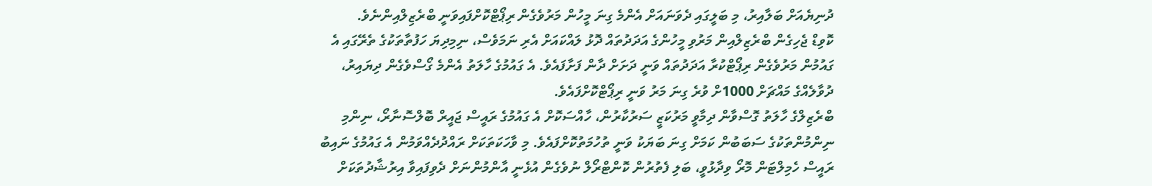ދުނިޔެއަށް ބަލާއިރު، މި ބަލީގައި ދެވަނައަށް އެންމެ ގިނަ މީހުން މަރުވެގެން ރިޕޯޓްކޮށްފައިވަނީ ބްރެޒިލްއިންނެވެ.
ކޮވިޑް ޖެހިގެން ބްރެޒިލްއިން މަރުވި މީހުންގެ އަދަދުތައް ދޮޅު ލައްކައަށް އެރި ނަމަވެސް، ނިމިދިޔަ ހަފުތާތަކުގެ ތެރޭގައި އެ ގައުމުން މަރުވެގެން ރިޕޯޓްކުރާ އަދަދުތައް ވަނީ ދަށަށް ދާން ފަށާފައެވެ. އެ ގައުމުގެ ހާލަތު އެންމެ ގޯސްވެގެން ދިޔައިރު، ދުވާލެއްގެ މައްޗަށް 1000ށް ވުރެ ގިނަ މަރު ވަނީ ރިޕޯޓްކޮށްފައެވެ.
ބްރެޒިލްގެ ހާލަތު ގޮސްވާން ދިމާވީ މަރުކަޒީ ސަރުކާރުން، ހާއްސަކޮށް އެ ގައުމުގެ ރައީސް ޖައީރް ބޮލްސޮނާރޯ، ނިންމި ނިންމުންތަކުގެ ސަބަބުން ކަމަށް ގިނަ ބަޔަކު ވަނީ ތުހުމަތުކޮށްފައެވެ. މި ވާހަކަތަކަށް ރައްދުދެއްވަމުން އެ ގައުމުގެ ނައިބު ރައީސް ހެމިލްޓަން މޮރޯ ވިދާޅުވީ، ބަލި ފެތުރުން ކޮންޓްރޯލް ނުވެގެން އުޅެނީ އާންމުންނަށް ދެވިފައިވާ އިރުޝާދުތަކަށް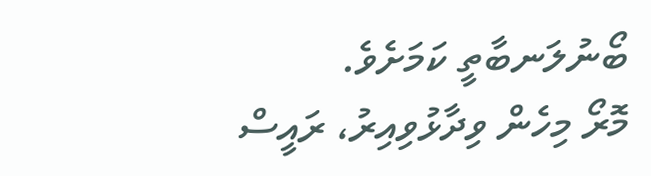ބޯނުލަނބާތީ ކަމަށެވެ.
މޮރޯ މިހެން ވިދާޅުވިއިރު، ރައީސް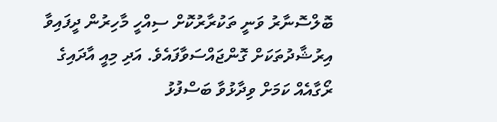ބޮލްސޮނާރު ވަނީ ތަކުރާރުކޮށް ސިއްހީ މާހިރުން ދީފައިވާ އިރުޝާދުތަކަށް ގޮންޖައްސަވާފައެވެ. އަދި މިއީ އާދައިގެ ރޯގާއެއް ކަމަށް ވިދާޅުވާ ބަސްފުޅު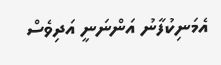އެމަނިކުފާނު އަންނަނީ އަދިވެސް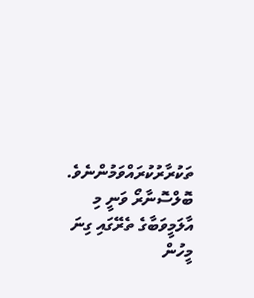ތަކުރާރުކުރައްވަމުންނެވެ. ބޮލްސޮނާރޯ ވަނީ މި އާލަމީވަބާގެ ތެރޭގައި ގިނަ މީހުން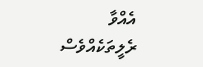އެއްވާ ރެލީތަކެއްވެސް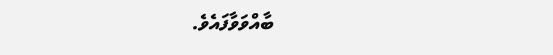ބާއްވަވާފައެވެ.